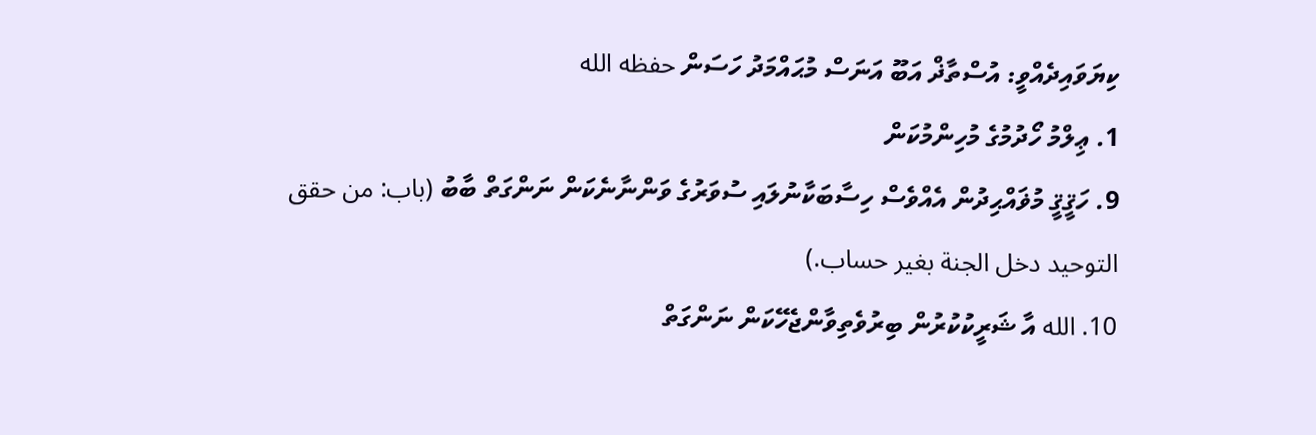ކިޔަވައިދެއްވީ: އުސްތާޛް އަބޫ އަނަސް މުޙައްމަދު ހަސަން حفظه الله
1. ޢިލްމު ހޯދުމުގެ މުހިންމުކަން
9. ހަޤީޤީ މުޥައްޙިދުން އެއްވެސް ހިސާބަކާނުލައި ސުވަރުގެ ވަންނާނެކަން ނަންގަތް ބާބު (باب: من حقق التوحيد دخل الجنة بغير حساب.)
10. الله އާ ޝަރީކުކުރުން ބިރުވެތިވާންޖެހޭކަން ނަންގަތް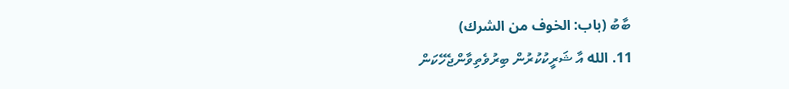ބާބު (باب: الخوف من الشرك)
11. الله އާ ޝަރީކުކުރުން ބިރުވެތިވާންޖެހޭކަން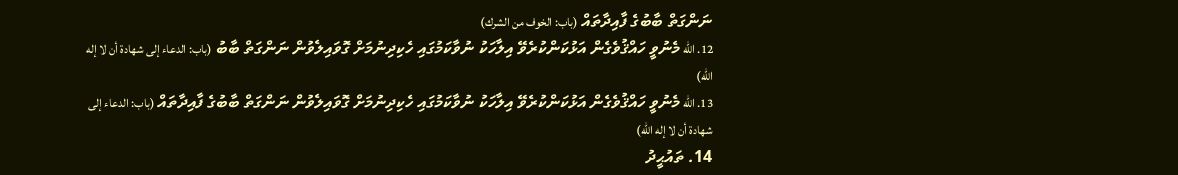ނަންގަތް ބާބުގެ ފާއިދާތައް (باب: الخوف من الشرك)
12. الله މެނުވީ ހައްޤުވެގެން އަޅުކަންކުރެވޭ އިލާހަކު ނުވާކަމުގައި ހެކިދިނުމަށް ގޮވައިލެވުން ނަންގަތް ބާބު (باب: الدعاء إلى شهادة أن لا إله الله)
13. الله މެނުވީ ހައްޤުވެގެން އަޅުކަންކުރެވޭ އިލާހަކު ނުވާކަމުގައި ހެކިދިނުމަށް ގޮވައިލެވުން ނަންގަތް ބާބުގެ ފާއިދާތައް (باب: الدعاء إلى شهادة أن لا إله الله)
14. ތައުޙީދު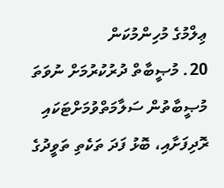ޢިލްމުގެ މުހިންމުކަން
20. މުޞީބާތް ދުރުކުރުމަށް ނުވަތަ މުޞީބާތުން ސަލާމަތްވުމަށްޓަކައި ރޮދިފަށާއި، ބޮޅު ފަދަ ތަކެތި ތަވީދުގެ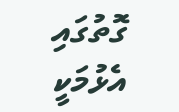ގޮތުގައި އެޅުމަކީ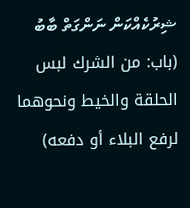ޝިރުކެއްކަން ނަންގަތް ބާބު (باب: من الشرك لبس الحلقة والخيط ونحوهما لرفع البلاء أو دفعه)